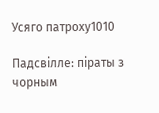Усяго патроху1010

Падсвілле: піраты з чорным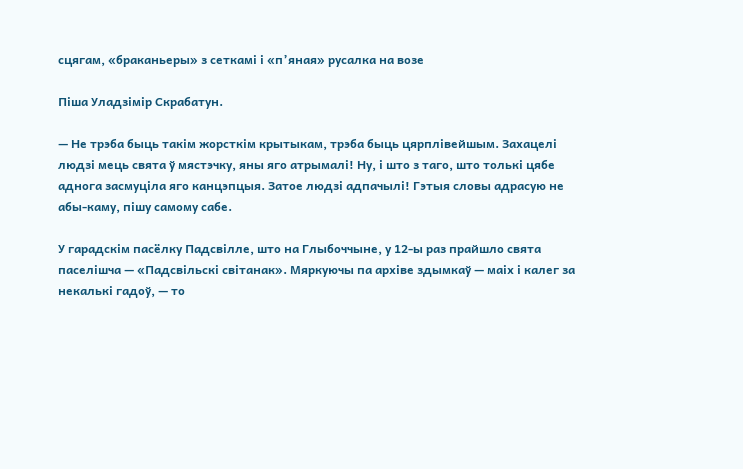сцягам, «браканьеры» з сеткамі і «п’яная» русалка на возе

Піша Уладзімір Скрабатун.

— Не трэба быць такім жорсткім крытыкам, трэба быць цярплівейшым. Захацелі людзі мець свята ў мястэчку, яны яго атрымалі! Ну, і што з таго, што толькі цябе аднога засмуціла яго канцэпцыя. Затое людзі адпачылі! Гэтыя словы адрасую не абы-каму, пішу самому сабе.

У гарадскім пасёлку Падсвілле, што на Глыбоччыне, у 12-ы раз прайшло свята паселішча — «Падсвільскі світанак». Мяркуючы па архіве здымкаў — маіх і калег за некалькі гадоў, — то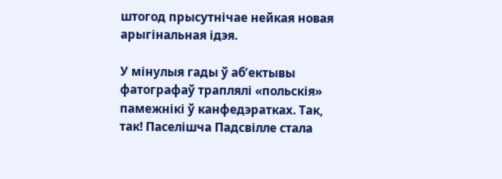штогод прысутнічае нейкая новая арыгінальная ідэя.

У мінулыя гады ў аб’ектывы фатографаў траплялі «польскія» памежнікі ў канфедэратках. Так, так! Паселішча Падсвілле стала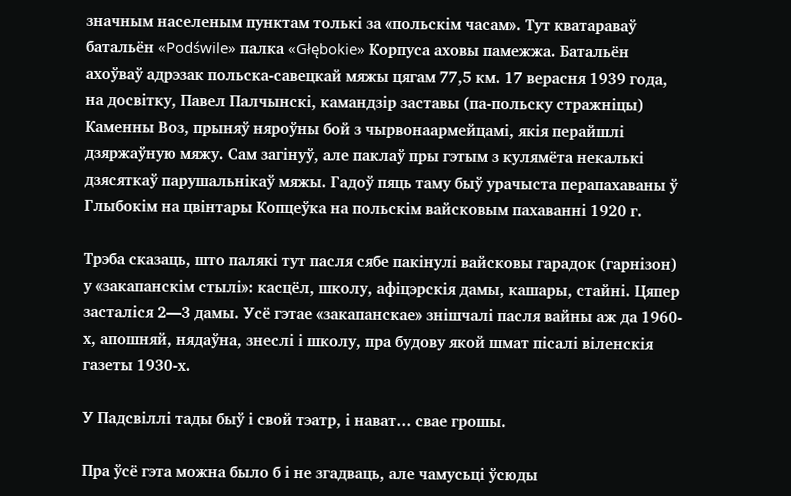значным населеным пунктам толькі за «польскім часам». Тут кватараваў батальён «Podświle» палка «Głębokie» Корпуса аховы памежжа. Батальён ахоўваў адрэзак польска-савецкай мяжы цягам 77,5 км. 17 верасня 1939 года, на досвітку, Павел Палчынскі, камандзір заставы (па-польску стражніцы) Каменны Воз, прыняў няроўны бой з чырвонаармейцамі, якія перайшлі дзяржаўную мяжу. Сам загінуў, але паклаў пры гэтым з кулямёта некалькі дзясяткаў парушальнікаў мяжы. Гадоў пяць таму быў урачыста перапахаваны ў Глыбокім на цвінтары Копцеўка на польскім вайсковым пахаванні 1920 г.

Трэба сказаць, што палякі тут пасля сябе пакінулі вайсковы гарадок (гарнізон) у «закапанскім стылі»: касцёл, школу, афіцэрскія дамы, кашары, стайні. Цяпер засталіся 2—3 дамы. Усё гэтае «закапанскае» знішчалі пасля вайны аж да 1960-х, апошняй, нядаўна, знеслі і школу, пра будову якой шмат пісалі віленскія газеты 1930-х.

У Падсвіллі тады быў і свoй тэатр, і нават… свае грошы.

Пра ўсё гэта можна было б і не згадваць, але чамусьці ўсюды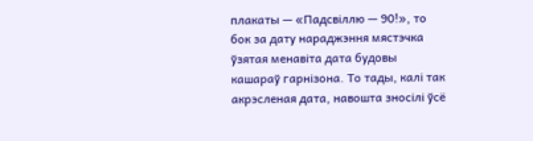плакаты — «Падсвіллю — 90!», то бок за дату нараджэння мястэчка ўзятая менавіта дата будовы кашараў гарнізона. То тады, калі так акрэсленая дата, навошта зносілі ўсё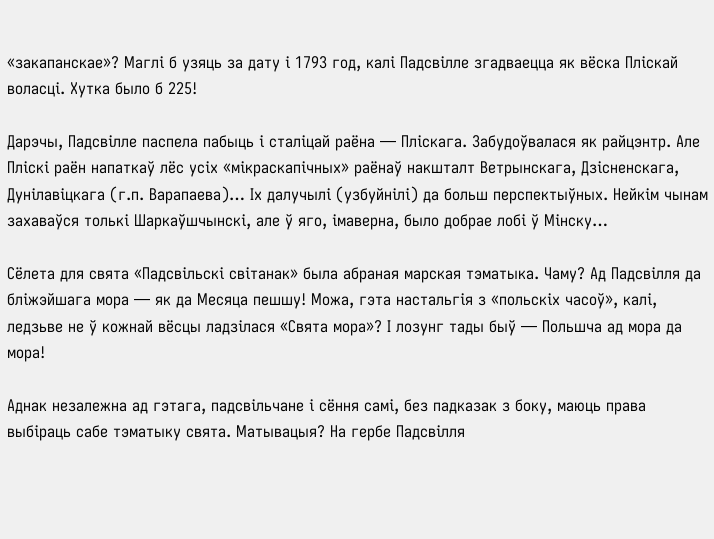«закапанскае»? Маглі б узяць за дату і 1793 год, калі Падсвілле згадваецца як вёска Пліскай воласці. Хутка было б 225!

Дарэчы, Падсвілле паспела пабыць і сталіцай раёна — Пліскага. Забудоўвалася як райцэнтр. Але Пліскі раён напаткаў лёс усіх «мікраскапічных» раёнаў накшталт Ветрынскага, Дзісненскага, Дунілавіцкага (г.п. Варапаева)… Іх далучылі (узбуйнілі) да больш перспектыўных. Нейкім чынам захаваўся толькі Шаркаўшчынскі, але ў яго, імаверна, было добрае лобі ў Мінску…

Сёлета для свята «Падсвільскі світанак» была абраная марская тэматыка. Чаму? Ад Падсвілля да бліжэйшага мора — як да Месяца пешшу! Можа, гэта настальгія з «польскіх часоў», калі, ледзьве не ў кожнай вёсцы ладзілася «Свята мора»? І лозунг тады быў — Польшча ад мора да мора!

Аднак незалежна ад гэтага, падсвільчане і сёння самі, без падказак з боку, маюць права выбіраць сабе тэматыку свята. Матывацыя? На гербе Падсвілля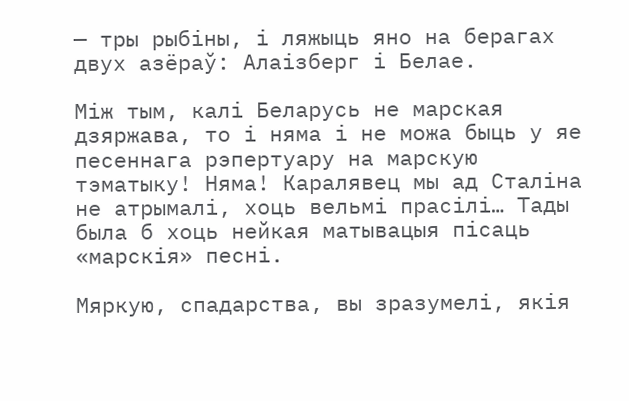— тры рыбіны, і ляжыць яно на берагах двух азёраў: Алаізберг і Белае.

Між тым, калі Беларусь не марская дзяржава, то і няма і не можа быць у яе песеннага рэпертуару на марскую тэматыку! Няма! Каралявец мы ад Сталіна не атрымалі, хоць вельмі прасілі… Тады была б хоць нейкая матывацыя пісаць «марскія» песні.

Мяркую, спадарства, вы зразумелі, якія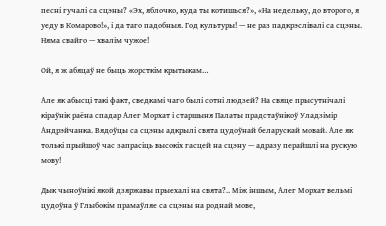песні гучалі са сцэны? «Эх, яблочко, куда ты котишься?», «На недельку, до второго, я уеду в Комарово!», і да таго падобныя. Год культуры! — не раз падкрэслівалі са сцэны. Няма свайго — хвалім чужое!

Ой, я ж абяцаў не быць жорсткім крытыкам…

Але як абысці такі факт, сведкамі чаго былі сотні людзей? На свяце прысутнічалі кіраўнік раёна спадар Алег Морхат і старшыня Палаты прадстаўнікоў Уладзімір Андрэйчанка. Вядоўцы са сцэны адкрылі свята цудоўнай беларускай мовай. Але як толькі прыйшоў час запрасіць высокіх гасцей на сцэну — адразу перайшлі на рускую мову!

Дык чыноўнікі якой дзяржавы прыехалі на свята?.. Між іншым, Алег Морхат вельмі цудоўна ў Глыбокім прамаўляе са сцэны на роднай мове,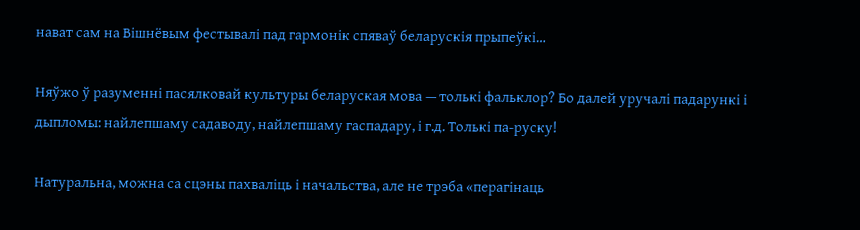нават сам на Вішнёвым фестывалі пад гармонік спяваў беларускія прыпеўкі…

Няўжо ў разуменні пасялковай культуры беларуская мова — толькі фальклор? Бо далей уручалі падарункі і дыпломы: найлепшаму садаводу, найлепшаму гаспадару, і г.д. Толькі па-руску!

Натуральна, можна са сцэны пахваліць і начальства, але не трэба «перагінаць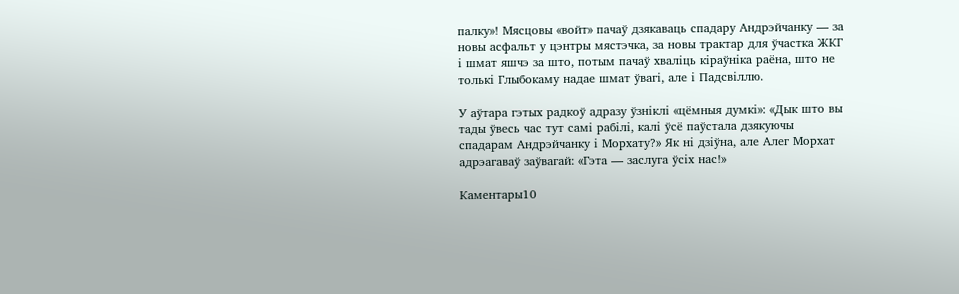палку»! Мясцовы «войт» пачаў дзякаваць спадару Андрэйчанку — за новы асфальт у цэнтры мястэчка, за новы трактар для ўчастка ЖКГ і шмат яшчэ за што, потым пачаў хваліць кіраўніка раёна, што не толькі Глыбокаму надае шмат ўвагі, але і Падсвіллю.

У аўтара гэтых радкоў адразу ўзніклі «цёмныя думкі»: «Дык што вы тады ўвесь час тут самі рабілі, калі ўсё паўстала дзякуючы спадарам Андрэйчанку і Морхату?» Як ні дзіўна, але Алег Морхат адрэагаваў заўвагай: «Гэта — заслуга ўсіх нас!»

Каментары10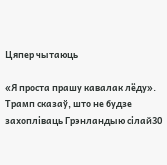Цяпер чытаюць

«Я проста прашу кавалак лёду». Трамп сказаў, што не будзе захопліваць Грэнландыю сілай30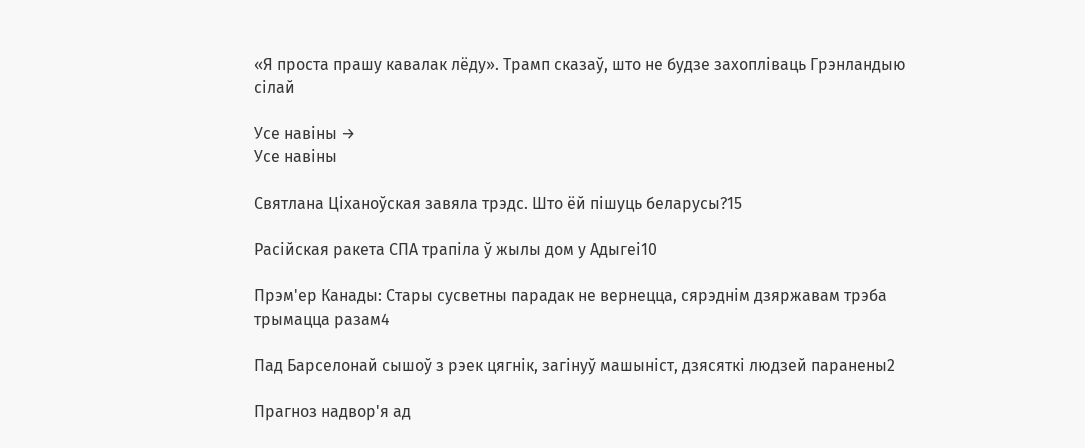«Я проста прашу кавалак лёду». Трамп сказаў, што не будзе захопліваць Грэнландыю сілай

Усе навіны →
Усе навіны

Святлана Ціханоўская завяла трэдс. Што ёй пішуць беларусы?15

Расійская ракета СПА трапіла ў жылы дом у Адыгеі10

Прэм'ер Канады: Стары сусветны парадак не вернецца, сярэднім дзяржавам трэба трымацца разам4

Пад Барселонай сышоў з рэек цягнік, загінуў машыніст, дзясяткі людзей паранены2

Прагноз надвор'я ад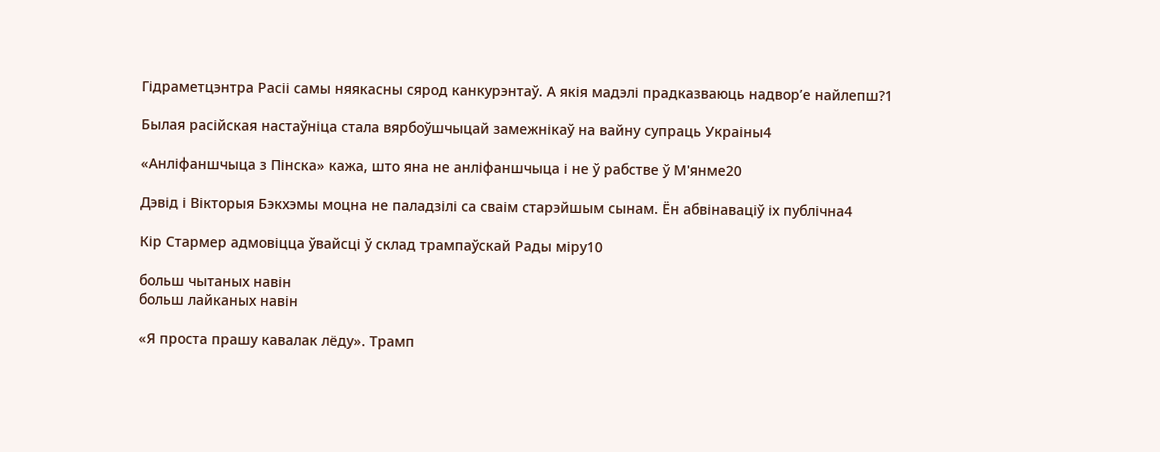Гідраметцэнтра Расіі самы няякасны сярод канкурэнтаў. А якія мадэлі прадказваюць надвор’е найлепш?1

Былая расійская настаўніца стала вярбоўшчыцай замежнікаў на вайну супраць Украіны4

«Анліфаншчыца з Пінска» кажа, што яна не анліфаншчыца і не ў рабстве ў М'янме20

Дэвід і Вікторыя Бэкхэмы моцна не паладзілі са сваім старэйшым сынам. Ён абвінаваціў іх публічна4

Кір Стармер адмовіцца ўвайсці ў склад трампаўскай Рады міру10

больш чытаных навін
больш лайканых навін

«Я проста прашу кавалак лёду». Трамп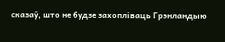сказаў, што не будзе захопліваць Грэнландыю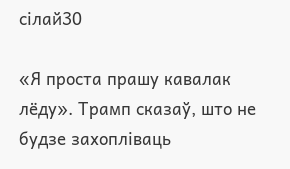сілай30

«Я проста прашу кавалак лёду». Трамп сказаў, што не будзе захопліваць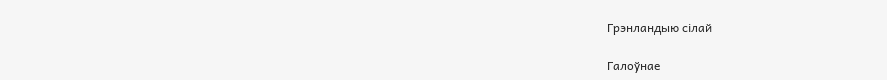Грэнландыю сілай

Галоўнае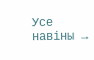Усе навіны →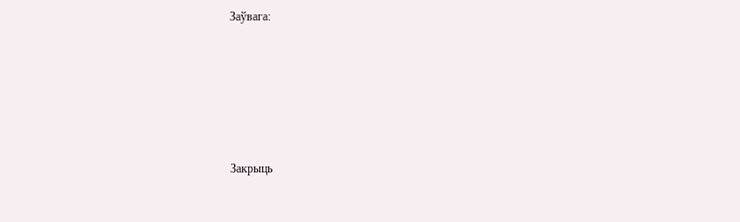Заўвага:









Закрыць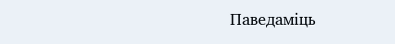Паведаміць